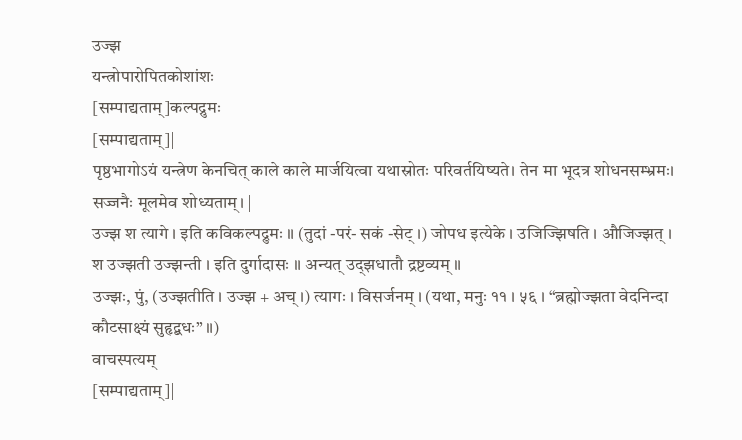उज्झ
यन्त्रोपारोपितकोशांशः
[सम्पाद्यताम्]कल्पद्रुमः
[सम्पाद्यताम्]|
पृष्ठभागोऽयं यन्त्रेण केनचित् काले काले मार्जयित्वा यथास्रोतः परिवर्तयिष्यते। तेन मा भूदत्र शोधनसम्भ्रमः। सज्जनैः मूलमेव शोध्यताम्। |
उज्झ श त्यागे । इति कविकल्पद्रुमः ॥ (तुदां -परं- सकं -सेट् ।) जोपध इत्येके । उजिज्झिषति । औजिज्झत् । श उज्झती उज्झन्ती । इति दुर्गादासः ॥ अन्यत् उद्झधातौ द्रष्टव्यम् ॥
उज्झः, पुं, (उज्झतीति । उज्झ + अच् ।) त्यागः । विसर्जनम् । (यथा, मनुः ११ । ५६ । “ब्रह्मोज्झता वेदनिन्दा कौटसाक्ष्यं सुहृद्बधः” ॥)
वाचस्पत्यम्
[सम्पाद्यताम्]|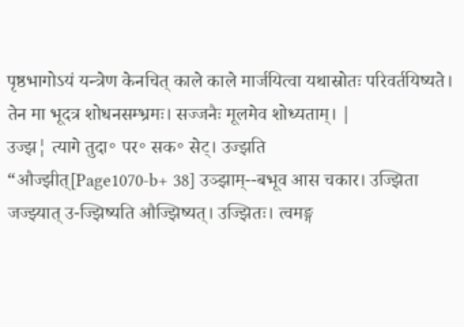पृष्ठभागोऽयं यन्त्रेण केनचित् काले काले मार्जयित्वा यथास्रोतः परिवर्तयिष्यते। तेन मा भूदत्र शोधनसम्भ्रमः। सज्जनैः मूलमेव शोध्यताम्। |
उज्झ¦ त्यागे तुदा॰ पर॰ सक॰ सेट्। उज्झति
“औज्झीत्[Page1070-b+ 38] उञ्झाम्--बभूव आस चकार। उज्झिता जज्झ्यात् उ-ज्झिष्यति औज्झिष्यत्। उज्झितः। त्वमङ्ग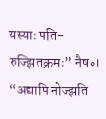यस्याः पति-रुज्झितक्रमः” नैष॰।
“अद्यापि नोज्झति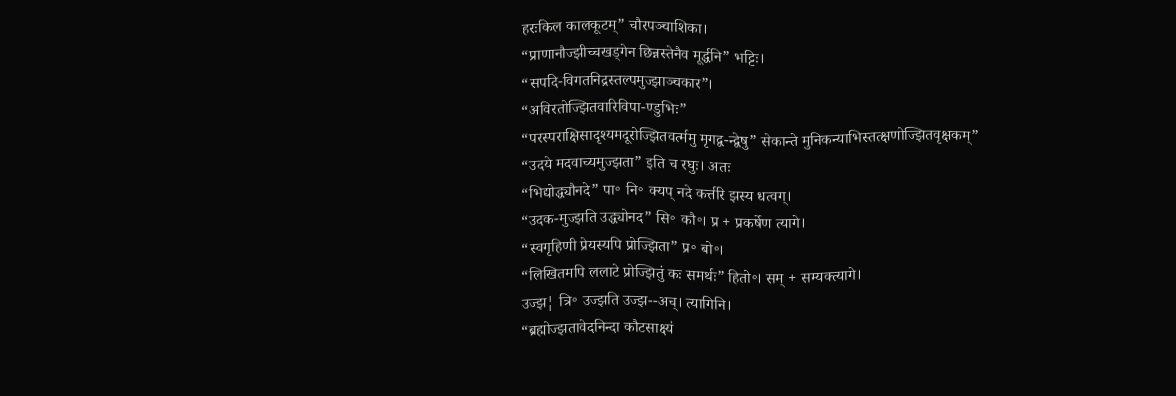हरःकिल कालकूटम्” चौरपञ्चाशिका।
“प्राणानौज्झीच्चखड्गेन छिन्नस्तेनैव मूर्द्धनि” भट्टिः।
“सपदि-विगतनिद्रस्तल्पमुज्झाञ्चकार”।
“अविरतोज्झितवारिविपा-ण्डुभिः”
“परस्पराक्षिसादृश्यमदूरोज्झितवर्त्ममु मृगद्व-न्द्वेषु” सेकान्ते मुनिकन्याभिस्तत्क्षणोज्झितवृक्षकम्”
“उदये मदवाच्यमुज्झता” इति च रघुः। अतः
“भिद्योद्ध्यौनदे” पा॰ नि॰ क्यप् नदे कर्त्तरि झस्य धत्वग्।
“उदक-मुज्झति उद्ध्योनद” सि॰ कौ॰। प्र + प्रकर्षेण त्यागे।
“स्वगृहिणी प्रेयस्यपि प्रोज्झिता” प्र॰ बो॰।
“लिखितमपि ललाटे प्रोज्झितुं कः समर्थः” हितो॰। सम् + सम्यक्त्यागे।
उज्झ¦ त्रि॰ उज्झति उज्झ--अच्। त्यागिनि।
“ब्रह्मोज्झतावेदनिन्दा कौटसाक्ष्यं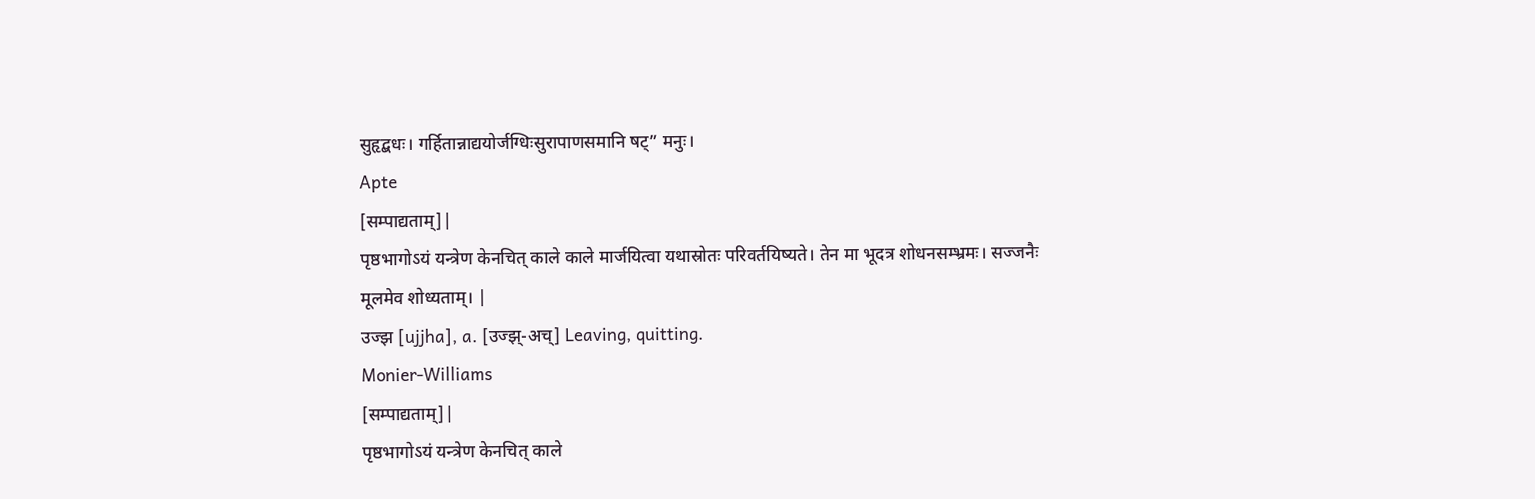सुहृद्बधः। गर्हितान्नाद्ययोर्जग्धिःसुरापाणसमानि षट्” मनुः।
Apte
[सम्पाद्यताम्]|
पृष्ठभागोऽयं यन्त्रेण केनचित् काले काले मार्जयित्वा यथास्रोतः परिवर्तयिष्यते। तेन मा भूदत्र शोधनसम्भ्रमः। सज्जनैः मूलमेव शोध्यताम्। |
उज्झ [ujjha], a. [उज्झ्-अच्] Leaving, quitting.
Monier-Williams
[सम्पाद्यताम्]|
पृष्ठभागोऽयं यन्त्रेण केनचित् काले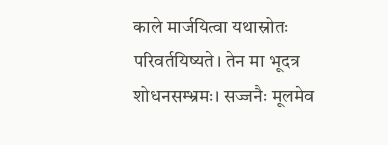काले मार्जयित्वा यथास्रोतः परिवर्तयिष्यते। तेन मा भूदत्र शोधनसम्भ्रमः। सज्जनैः मूलमेव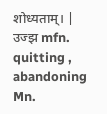शोध्यताम्। |
उज्झ mfn. quitting , abandoning Mn.